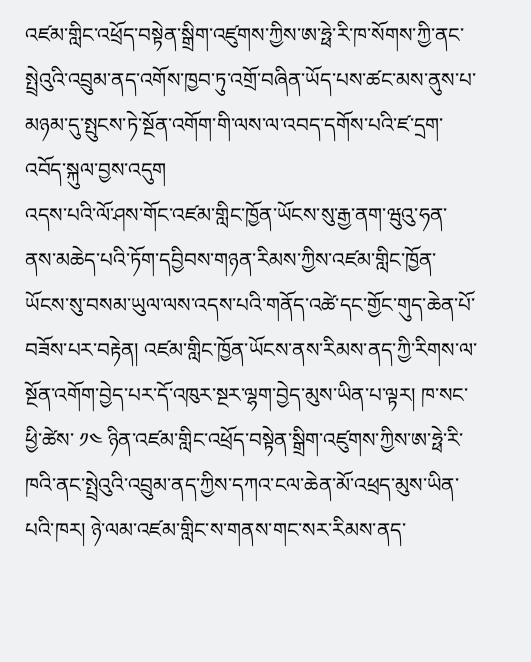འཛམ་གླིང་འཕྲོད་བསྟེན་སྒྲིག་འཛུགས་ཀྱིས་ཨ་ཧྥེ་རི་ཁ་སོགས་ཀྱི་ནང་སྤྲེའུའི་འབྲུམ་ནད་འགོས་ཁྱབ་ཏུ་འགྲོ་བཞིན་ཡོད་པས་ཚང་མས་ནུས་པ་མཉམ་དུ་སྤུངས་ཏེ་སྔོན་འགོག་གི་ལས་ལ་འབད་དགོས་པའི་ཛ་དྲག་འབོད་སྐུལ་བྱས་འདུག
འདས་པའི་ལོ་ཤས་གོང་འཛམ་གླིང་ཁྱོན་ཡོངས་སུ་རྒྱ་ནག་ཝུའུ་ཧན་ནས་མཆེད་པའི་ཏོག་དབྱིབས་གཉན་རིམས་ཀྱིས་འཛམ་གླིང་ཁྱོན་ཡོངས་སུ་བསམ་ཡུལ་ལས་འདས་པའི་གནོད་འཚེ་དང་གྱོང་གུད་ཆེན་པོ་བཟོས་པར་བརྟེན། འཛམ་གླིང་ཁྱོན་ཡོངས་ནས་རིམས་ནད་ཀྱི་རིགས་ལ་སྔོན་འགོག་བྱེད་པར་དོ་འཁུར་སྔར་ལྷག་བྱེད་མུས་ཡིན་པ་ལྟར། ཁ་སང་ཕྱི་ཚེས་ ༡༤ ཉིན་འཛམ་གླིང་འཕྲོད་བསྟེན་སྒྲིག་འཛུགས་ཀྱིས་ཨ་ཧྥེ་རི་ཁའི་ནང་སྤྲེའུའི་འབྲུམ་ནད་ཀྱིས་དཀའ་ངལ་ཆེན་མོ་འཕྲད་མུས་ཡིན་པའི་ཁར། ཉེ་ལམ་འཛམ་གླིང་ས་གནས་གང་སར་རིམས་ནད་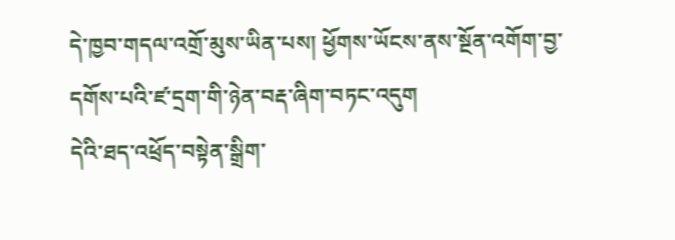དེ་ཁྱབ་གདལ་འགྲོ་མུས་ཡིན་པས། ཕྱོགས་ཡོངས་ནས་སྔོན་འགོག་བྱ་དགོས་པའི་ཛ་དྲག་གི་ཉེན་བརྡ་ཞིག་བཏང་འདུག
དེའི་ཐད་འཕྲོད་བསྟེན་སྒྲིག་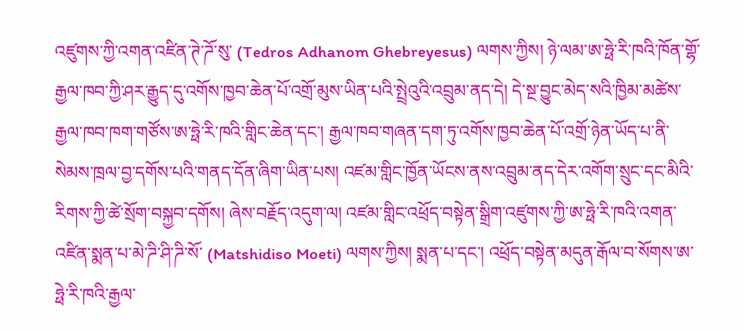འཛུགས་ཀྱི་འགན་འཛིན་ཊེ་ཌོ་སུ་ (Tedros Adhanom Ghebreyesus) ལགས་ཀྱིས། ཉེ་ལམ་ཨ་ཧྥེ་རི་ཁའི་ཁོན་གྷོ་རྒྱལ་ཁབ་ཀྱི་ཤར་རྒྱུད་དུ་འགོས་ཁྱབ་ཆེན་པོ་འགྲོ་མུས་ཡིན་པའི་སྤྲེའུའི་འབྲུམ་ནད་དེ། དེ་སྔ་བྱུང་མེད་སའི་ཁྱིམ་མཚེས་རྒྱལ་ཁབ་ཁག་གཙོས་ཨ་ཧྥེ་རི་ཁའི་གླིང་ཆེན་དང་། རྒྱལ་ཁབ་གཞན་དག་ཏུ་འགོས་ཁྱབ་ཆེན་པོ་འགྲོ་ཉེན་ཡོད་པ་ནི་སེམས་ཁྲལ་བྱ་དགོས་པའི་གནད་དོན་ཞིག་ཡིན་པས། འཛམ་གླིང་ཁྱོན་ཡོངས་ནས་འབྲུམ་ནད་དེར་འགོག་སྲུང་དང་མིའི་རིགས་ཀྱི་ཚེ་སྲོག་བསྐྱབ་དགོས། ཞེས་བརྗོད་འདུག་ལ། འཛམ་གླིང་འཕྲོད་བསྟེན་སྒྲིག་འཛུགས་ཀྱི་ཨ་ཧྥེ་རི་ཁའི་འགན་འཛིན་སྨན་པ་མེ་ཌི་ཤི་ཌི་སོ་ (Matshidiso Moeti) ལགས་ཀྱིས། སྨན་པ་དང་། འཕྲོད་བསྟེན་མདུན་རྒོལ་བ་སོགས་ཨ་ཧྥེ་རི་ཁའི་རྒྱལ་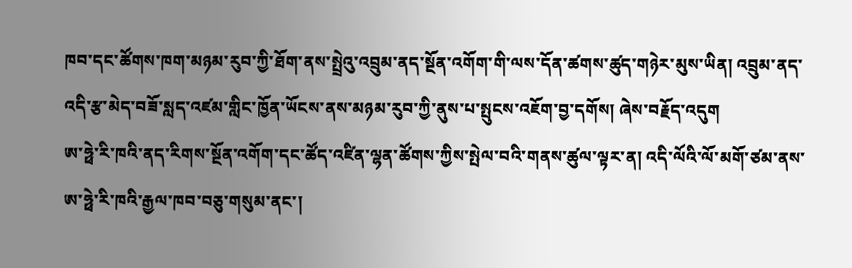ཁབ་དང་ཚོགས་ཁག་མཉམ་རུབ་ཀྱི་ཐོག་ནས་སྤྲེའུ་འབྲུམ་ནད་སྔོན་འགོག་གི་ལས་དོན་ཚགས་ཚུད་གཉེར་མུས་ཡིན། འབྲུམ་ནད་འདི་རྩ་མེད་བཟོ་སླད་འཛམ་གླིང་ཁྱོན་ཡོངས་ནས་མཉམ་རུབ་ཀྱི་ནུས་པ་སྤུངས་འཇོག་བྱ་དགོས། ཞེས་བརྗོད་འདུག
ཨ་ཧྥེ་རི་ཁའི་ནད་རིགས་སྔོན་འགོག་དང་ཚོད་འཛིན་ལྷན་ཚོགས་ཀྱིས་སྤེལ་བའི་གནས་ཚུལ་ལྟར་ན། འདི་ལོའི་ལོ་མགོ་ཙམ་ནས་ཨ་ཧྥེ་རི་ཁའི་རྒྱལ་ཁབ་བཅུ་གསུམ་ནང་།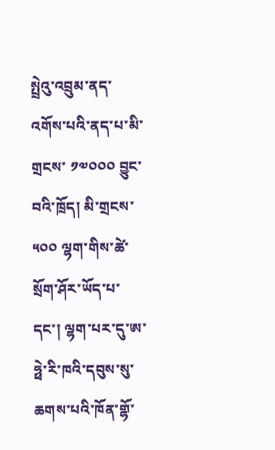སྤྲེའུ་འབྲུམ་ནད་འགོས་པའི་ནད་པ་མི་གྲངས་ ༡༧༠༠༠ བྱུང་བའི་ཁྲོད། མི་གྲངས་ ༥༠༠ ལྷག་གིས་ཚེ་སྲོག་ཤོར་ཡོད་པ་དང་། ལྷག་པར་དུ་ཨ་ཧྥེ་རི་ཁའི་དབུས་སུ་ཆགས་པའི་ཁོན་གྷོ་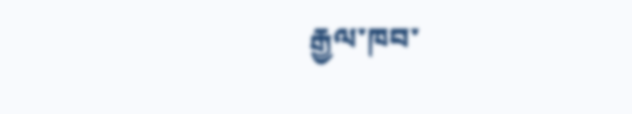རྒྱལ་ཁབ་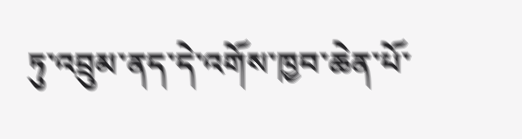ཏུ་འབྲུམ་ནད་དེ་འགོས་ཁྱབ་ཆེན་པོ་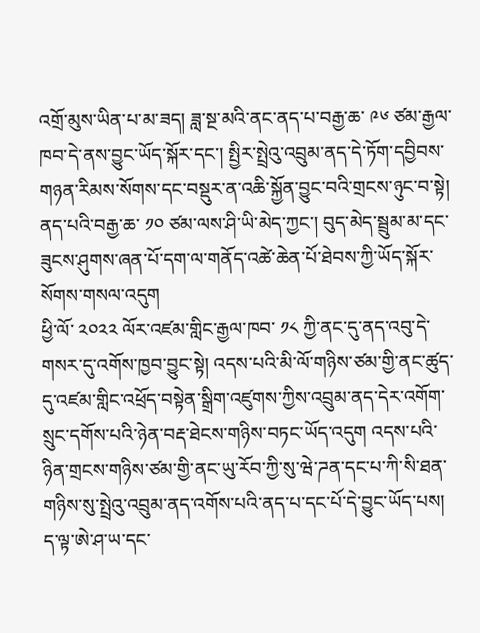འགྲོ་མུས་ཡིན་པ་མ་ཟད། ཟླ་སྔ་མའི་ནང་ནད་པ་བརྒྱ་ཆ་ ༩༦ ཙམ་རྒྱལ་ཁབ་དེ་ནས་བྱུང་ཡོད་སྐོར་དང་། སྤྱིར་སྤྲེའུ་འབྲུམ་ནད་དེ་ཏོག་དབྱིབས་གཉན་རིམས་སོགས་དང་བསྡུར་ན་འཆི་སྐྱོན་བྱུང་བའི་གྲངས་ཉུང་བ་སྟེ། ནད་པའི་བརྒྱ་ཆ་ ༡༠ ཙམ་ལས་ཤི་ཡི་མེད་ཀྱང་། བུད་མེད་སྦྲུམ་མ་དང་ཟུངས་ཤུགས་ཞན་པོ་དག་ལ་གནོད་འཚེ་ཆེན་པོ་ཐེབས་ཀྱི་ཡོད་སྐོར་སོགས་གསལ་འདུག
ཕྱི་ལོ་ ༢༠༢༢ ལོར་འཛམ་གླིང་རྒྱལ་ཁབ་ ༡༨ ཀྱི་ནང་དུ་ནད་འབུ་དེ་གསར་དུ་འགོས་ཁྱབ་བྱུང་སྟེ། འདས་པའི་མི་ལོ་གཉིས་ཙམ་གྱི་ནང་ཚུད་དུ་འཛམ་གླིང་འཕྲོད་བསྟེན་སྒྲིག་འཛུགས་ཀྱིས་འབྲུམ་ནད་དེར་འགོག་སྲུང་དགོས་པའི་ཉེན་བརྡ་ཐེངས་གཉིས་བཏང་ཡོད་འདུག འདས་པའི་ཉིན་གྲངས་གཉིས་ཙམ་གྱི་ནང་ཡུ་རོབ་ཀྱི་སུ་ཝེ་ཌན་དང་པ་ཀི་སི་ཐན་གཉིས་སུ་སྤྲེའུ་འབྲུམ་ནད་འགོས་པའི་ནད་པ་དང་པོ་དེ་བྱུང་ཡོད་པས། ད་ལྟ་ཨེ་ཤ་ཡ་དང་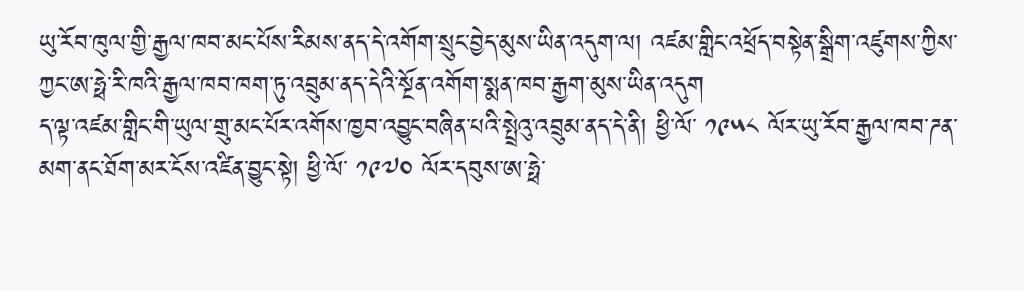ཡུ་རོབ་ཁུལ་གྱི་རྒྱལ་ཁབ་མང་པོས་རིམས་ནད་དེ་འགོག་སྲུང་བྱེད་མུས་ཡིན་འདུག་ལ། འཛམ་གླིང་འཕྲོད་བསྟེན་སྒྲིག་འཛུགས་ཀྱིས་ཀྱང་ཨ་ཧྥེ་རི་ཁའི་རྒྱལ་ཁབ་ཁག་ཏུ་འབྲུམ་ནད་དེའི་སྔོན་འགོག་སྨན་ཁབ་རྒྱག་མུས་ཡིན་འདུག
ད་ལྟ་འཛམ་གླིང་གི་ཡུལ་གྲུ་མང་པོར་འགོས་ཁྱབ་འབྱུང་བཞིན་པའི་སྤྲེའུ་འབྲུམ་ནད་དེ་ནི། ཕྱི་ལོ་ ༡༩༥༨ ལོར་ཡུ་རོབ་རྒྱལ་ཁབ་ཌན་མག་ནང་ཐོག་མར་ངོས་འཛིན་བྱུང་སྟེ། ཕྱི་ལོ་ ༡༩༧༠ ལོར་དབུས་ཨ་ཧྥེ་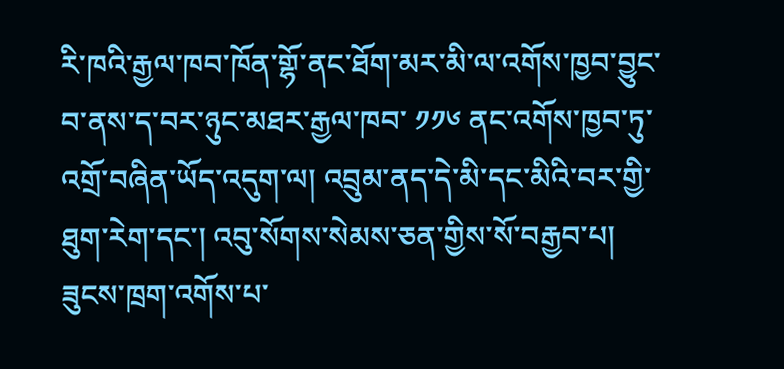རི་ཁའི་རྒྱལ་ཁབ་ཁོན་གྷོ་ནང་ཐོག་མར་མི་ལ་འགོས་ཁྱབ་བྱུང་བ་ནས་ད་བར་ཉུང་མཐར་རྒྱལ་ཁབ་ ༡༡༦ ནང་འགོས་ཁྱབ་ཏུ་འགྲོ་བཞིན་ཡོད་འདུག་ལ། འབྲུམ་ནད་དེ་མི་དང་མིའི་བར་གྱི་ཐུག་རེག་དང་། འབུ་སོགས་སེམས་ཅན་གྱིས་སོ་བརྒྱབ་པ། ཟུངས་ཁྲག་འགོས་པ་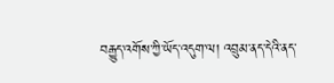བརྒྱུད་འགོས་ཀྱི་ཡོད་འདུག་ལ། འབྲུམ་ནད་དེའི་ནད་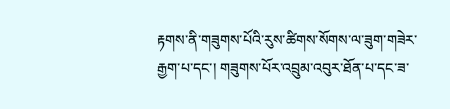རྟགས་ནི་གཟུགས་པོའི་རུས་ཚིགས་སོགས་ལ་ཟུག་གཟེར་རྒྱག་པ་དང་། གཟུགས་པོར་འབྲུམ་འབུར་ཐོན་པ་དང་ཟ་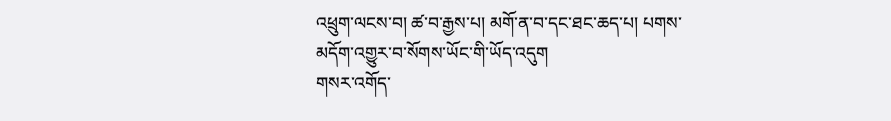འཕྲུག་ལངས་བ། ཚ་བ་རྒྱས་པ། མགོ་ན་བ་དང་ཐང་ཆད་པ། པགས་མདོག་འགྱུར་བ་སོགས་ཡོང་གི་ཡོད་འདུག
གསར་འགོད་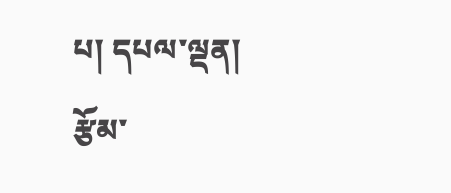པ། དཔལ་ལྡན།
རྩོམ་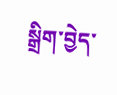སྒྲིག་བྱེད་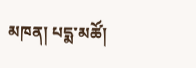མཁན། པདྨ་མཚོ།